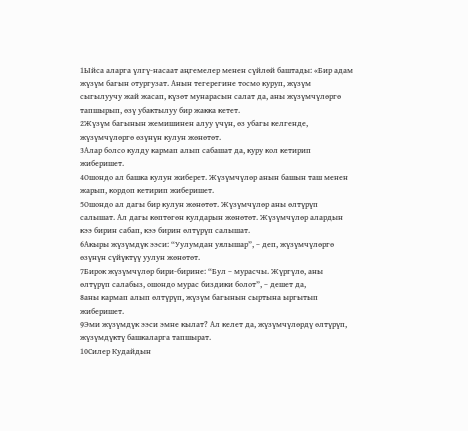1Ыйса аларга үлгү-насаат аңгемелер менен сүйлөй баштады: «Бир адам жүзүм багын отургузат. Анын тегерегине тосмо куруп, жүзүм сыгылуучу жай жасап, күзөт мунарасын салат да, аны жүзүмчүлөргө тапшырып, өзү убактылуу бир жакка кетет.
2Жүзүм багынын жемишинен алуу үчүн, өз убагы келгенде, жүзүмчүлөргө өзүнүн кулун жөнөтөт.
3Алар болсо кулду кармап алып сабашат да, куру кол кетирип жиберишет.
4Ошондо ал башка кулун жиберет. Жүзүмчүлөр анын башын таш менен жарып, кордоп кетирип жиберишет.
5Ошондо ал дагы бир кулун жөнөтөт. Жүзүмчүлөр аны өлтүрүп салышат. Ал дагы көптөгөн кулдарын жөнөтөт. Жүзүмчүлөр алардын кээ бирин сабап, кээ бирин өлтүрүп салышат.
6Акыры жүзүмдүк ээси: “Уулумдан уялышар”, – деп, жүзүмчүлөргө өзүнүн сүйүктүү уулун жөнөтөт.
7Бирок жүзүмчүлөр бири-бирине: “Бул – мурасчы. Жүргүлө, аны өлтүрүп салабыз, ошондо мурас биздики болот”, – дешет да,
8аны кармап алып өлтүрүп, жүзүм багынын сыртына ыргытып жиберишет.
9Эми жүзүмдүк ээси эмне кылат? Ал келет да, жүзүмчүлөрдү өлтүрүп, жүзүмдүктү башкаларга тапшырат.
10Силер Кудайдын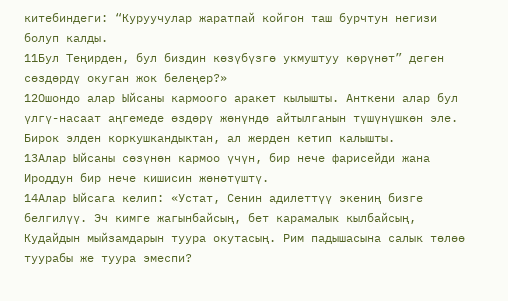китебиндеги: “Куруучулар жаратпай койгон таш бурчтун негизи болуп калды.
11Бул Теңирден, бул биздин көзүбүзгө укмуштуу көрүнөт” деген сөздөрдү окуган жок белеңер?»
12Ошондо алар Ыйсаны кармоого аракет кылышты. Анткени алар бул үлгү-насаат аңгемеде өздөрү жөнүндө айтылганын түшүнүшкөн эле. Бирок элден коркушкандыктан, ал жерден кетип калышты.
13Алар Ыйсаны сөзүнөн кармоо үчүн, бир нече фарисейди жана Ироддун бир нече кишисин жөнөтүштү.
14Алар Ыйсага келип: «Устат, Сенин адилеттүү экениң бизге белгилүү. Эч кимге жагынбайсың, бет карамалык кылбайсың, Кудайдын мыйзамдарын туура окутасың. Рим падышасына салык төлөө туурабы же туура эмеспи?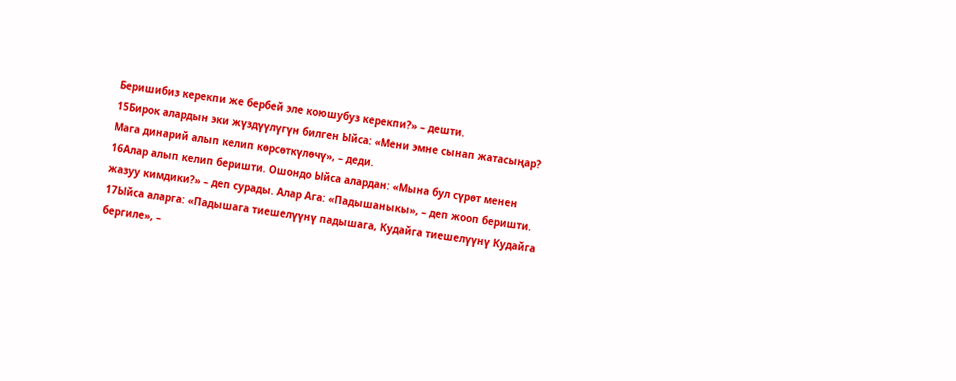Беришибиз керекпи же бербей эле коюшубуз керекпи?» – дешти.
15Бирок алардын эки жүздүүлүгүн билген Ыйса: «Мени эмне сынап жатасыңар? Мага динарий алып келип көрсөткүлөчү», – деди.
16Алар алып келип беришти. Ошондо Ыйса алардан: «Мына бул сүрөт менен жазуу кимдики?» – деп сурады. Алар Ага: «Падышаныкы», – деп жооп беришти.
17Ыйса аларга: «Падышага тиешелүүнү падышага, Кудайга тиешелүүнү Кудайга бергиле», –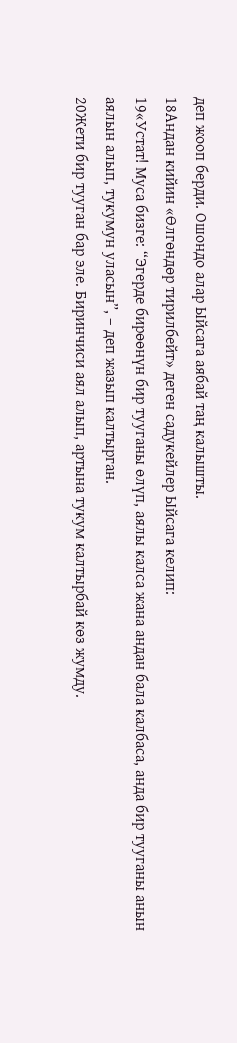деп жооп берди. Ошондо алар Ыйсага аябай таң калышты.
18Андан кийин «Өлгөндөр тирилбейт» деген садукейлер Ыйсага келип:
19«Устат! Муса бизге: “Эгерде бирөөнүн бир тууганы өлүп, аялы калса жана андан бала калбаса, анда бир тууганы анын аялын алып, тукумун уласын”, – деп жазып калтырган.
20Жети бир тууган бар эле. Биринчиси аял алып, артына тукум калтырбай көз жумду.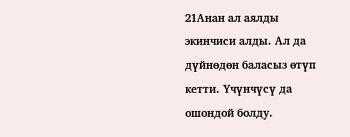21Анан ал аялды экинчиси алды. Ал да дүйнөдөн баласыз өтүп кетти. Yчүнчүсү да ошондой болду.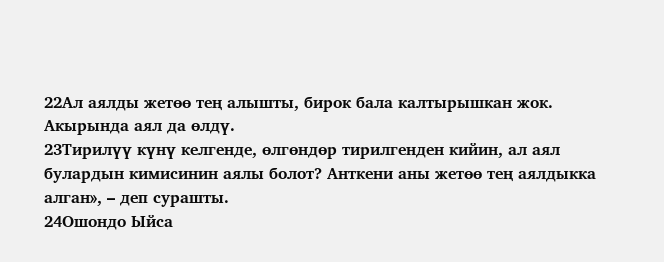22Ал аялды жетөө тең алышты, бирок бала калтырышкан жок. Акырында аял да өлдү.
23Тирилүү күнү келгенде, өлгөндөр тирилгенден кийин, ал аял булардын кимисинин аялы болот? Анткени аны жетөө тең аялдыкка алган», – деп сурашты.
24Ошондо Ыйса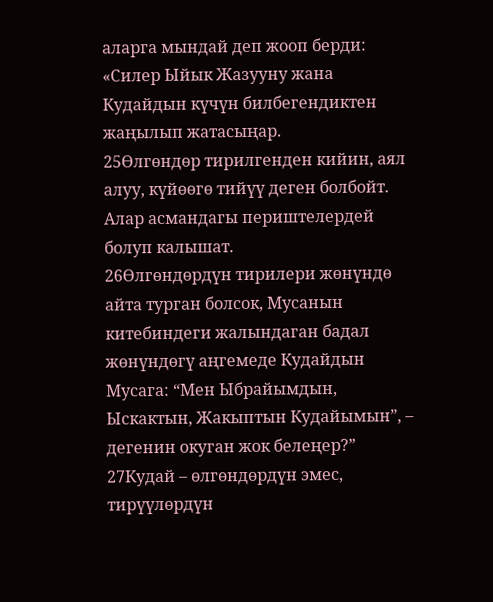аларга мындай деп жооп берди: «Силер Ыйык Жазууну жана Кудайдын күчүн билбегендиктен жаңылып жатасыңар.
25Өлгөндөр тирилгенден кийин, аял алуу, күйөөгө тийүү деген болбойт. Алар асмандагы периштелердей болуп калышат.
26Өлгөндөрдүн тирилери жөнүндө айта турган болсок, Мусанын китебиндеги жалындаган бадал жөнүндөгү аңгемеде Кудайдын Мусага: “Мен Ыбрайымдын, Ыскактын, Жакыптын Кудайымын”, – дегенин окуган жок белеңер?”
27Кудай – өлгөндөрдүн эмес, тирүүлөрдүн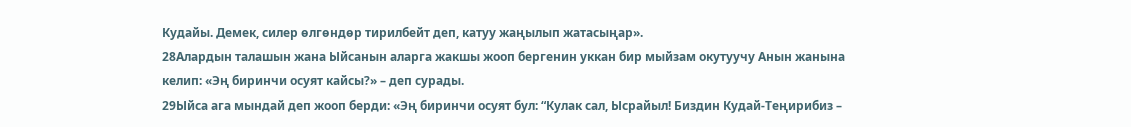Кудайы. Демек, силер өлгөндөр тирилбейт деп, катуу жаңылып жатасыңар».
28Алардын талашын жана Ыйсанын аларга жакшы жооп бергенин уккан бир мыйзам окутуучу Анын жанына келип: «Эң биринчи осуят кайсы?» – деп сурады.
29Ыйса ага мындай деп жооп берди: «Эң биринчи осуят бул: “Кулак сал, Ысрайыл! Биздин Кудай-Теңирибиз –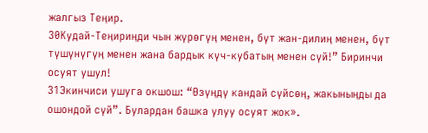жалгыз Теңир.
30Кудай-Теңириңди чын жүрөгүң менен, бүт жан-дилиң менен, бүт түшүнүгүң менен жана бардык күч-кубатың менен сүй!” Биринчи осуят ушул!
31Экинчиси ушуга окшош: “Өзүңдү кандай сүйсөң, жакыныңды да ошондой сүй”. Булардан башка улуу осуят жок».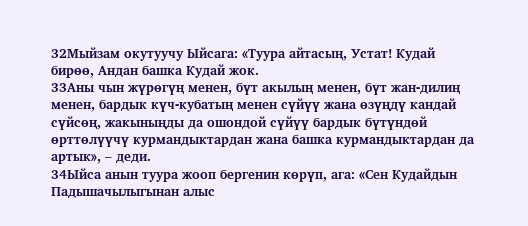32Мыйзам окутуучу Ыйсага: «Туура айтасың, Устат! Кудай бирөө, Андан башка Кудай жок.
33Аны чын жүрөгүң менен, бүт акылың менен, бүт жан-дилиң менен, бардык күч-кубатың менен сүйүү жана өзүңдү кандай сүйсөң, жакыныңды да ошондой сүйүү бардык бүтүндөй өрттөлүүчү курмандыктардан жана башка курмандыктардан да артык», – деди.
34Ыйса анын туура жооп бергенин көрүп, ага: «Сен Кудайдын Падышачылыгынан алыс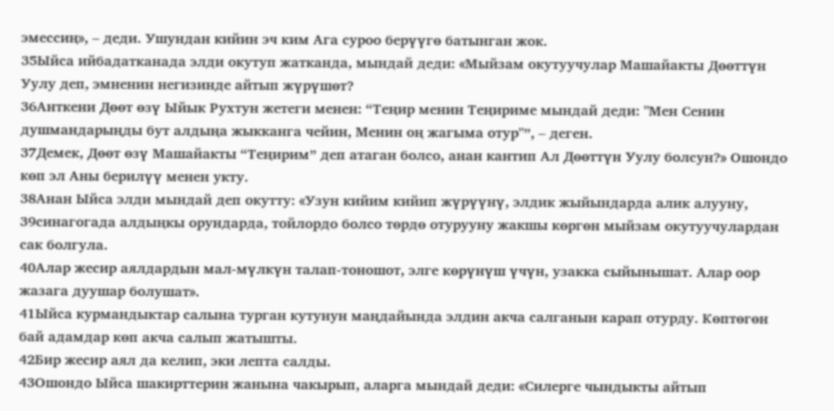эмессиң», – деди. Ушундан кийин эч ким Ага суроо берүүгө батынган жок.
35Ыйса ийбадатканада элди окутуп жатканда, мындай деди: «Мыйзам окутуучулар Машайакты Дөөттүн Уулу деп, эмненин негизинде айтып жүрүшөт?
36Анткени Дөөт өзү Ыйык Рухтун жетеги менен: “Теңир менин Теңириме мындай деди: "Мен Сенин душмандарыңды бут алдыңа жыкканга чейин, Менин оң жагыма отур"”, – деген.
37Демек, Дөөт өзү Машайакты “Теңирим” деп атаган болсо, анан кантип Ал Дөөттүн Уулу болсун?» Ошондо көп эл Аны берилүү менен укту.
38Анан Ыйса элди мындай деп окутту: «Узун кийим кийип жүрүүнү, элдик жыйындарда алик алууну,
39синагогада алдыңкы орундарда, тойлордо болсо төрдө отурууну жакшы көргөн мыйзам окутуучулардан сак болгула.
40Алар жесир аялдардын мал-мүлкүн талап-тоношот, элге көрүнүш үчүн, узакка сыйынышат. Алар оор жазага дуушар болушат».
41Ыйса курмандыктар салына турган кутунун маңдайында элдин акча салганын карап отурду. Көптөгөн бай адамдар көп акча салып жатышты.
42Бир жесир аял да келип, эки лепта салды.
43Ошондо Ыйса шакирттерин жанына чакырып, аларга мындай деди: «Силерге чындыкты айтып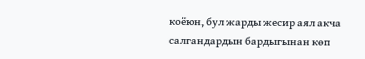коёюн, бул жарды жесир аял акча салгандардын бардыгынан көп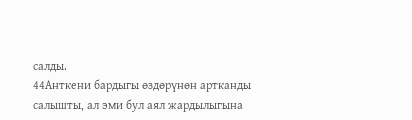салды.
44Анткени бардыгы өздөрүнөн артканды салышты, ал эми бул аял жардылыгына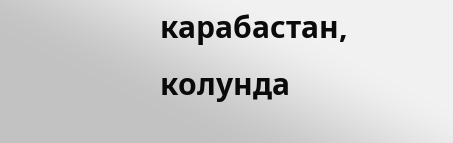карабастан, колунда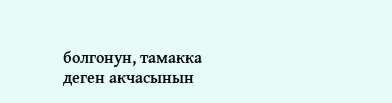болгонун, тамакка деген акчасынын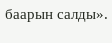баарын салды».